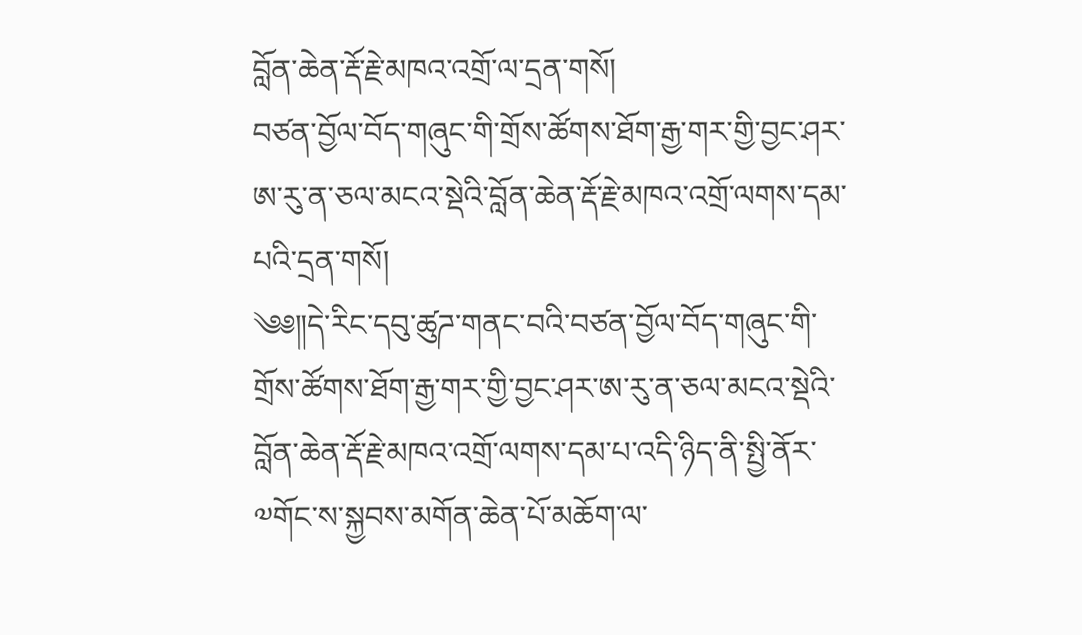བློན་ཆེན་རྡོ་རྗེ་མཁའ་འགྲོ་ལ་དྲན་གསོ།
བཙན་བྱོལ་བོད་གཞུང་གི་གྲོས་ཚོགས་ཐོག་རྒྱ་གར་གྱི་བྱང་ཤར་ཨ་རུ་ན་ཅལ་མངའ་སྡེའི་བློན་ཆེན་རྡོ་རྗེ་མཁའ་འགྲོ་ལགས་དམ་པའི་དྲན་གསོ།
༄༅༎དེ་རིང་དབུ་ཚུཌ་གནང་བའི་བཙན་བྱོལ་བོད་གཞུང་གི་གྲོས་ཚོགས་ཐོག་རྒྱ་གར་གྱི་བྱང་ཤར་ཨ་རུ་ན་ཅལ་མངའ་སྡེའི་བློན་ཆེན་རྡོ་རྗེ་མཁའ་འགྲོ་ལགས་དམ་པ་འདི་ཉིད་ནི་སྤྱི་ནོར་༧གོང་ས་སྐྱབས་མགོན་ཆེན་པོ་མཆོག་ལ་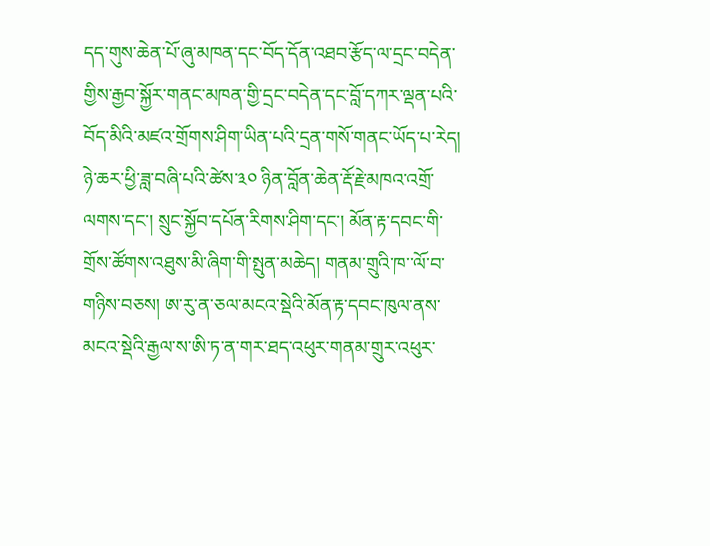དད་གུས་ཆེན་པོ་ཞུ་མཁན་དང་བོད་དོན་འཐབ་རྩོད་ལ་དྲང་བདེན་གྱིས་རྒྱབ་སྐྱོར་གནང་མཁན་གྱི་དྲང་བདེན་དང་བློ་དཀར་ལྡན་པའི་བོད་མིའི་མཛའ་གྲོགས་ཤིག་ཡིན་པའི་དྲན་གསོ་གནང་ཡོད་པ་རེད།
ཉེ་ཆར་ཕྱི་ཟླ་བཞི་པའི་ཚེས་༣༠ ཉིན་བློན་ཆེན་རྡོ་རྗེ་མཁའ་འགྲོ་ལགས་དང་། སྲུང་སྐྱོབ་དཔོན་རིགས་ཤིག་དང་། མོན་རྟ་དབང་གི་གྲོས་ཚོགས་འཐུས་མི་ཞིག་གི་སྤུན་མཆེད། གནམ་གྲུའི་ཁ་་ལོ་བ་གཉིས་བཅས། ཨ་རུ་ན་ཅལ་མངའ་སྡེའི་མོན་རྟ་དབང་ཁུལ་ནས་མངའ་སྡེའི་རྒྱལ་ས་ཨི་ཏ་ན་གར་ཐད་འཕུར་གནམ་གྲུར་འཕུར་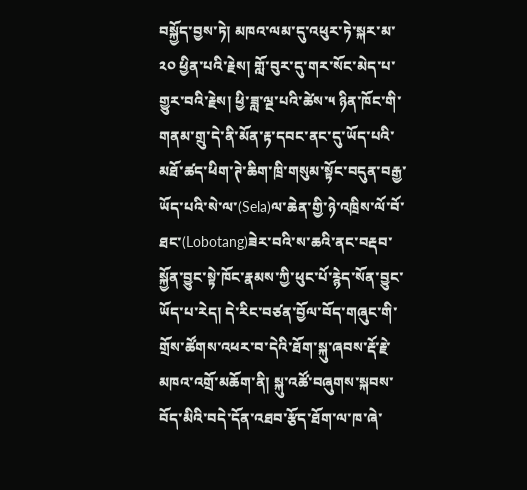བསྐྱོད་བྱས་ཏེ། མཁའ་ལམ་དུ་འཕུར་ཏེ་སྐར་མ་༢༠ ཕྱིན་པའི་རྗེས། གློ་བུར་དུ་གར་སོང་མེད་པ་གྱུར་བའི་རྗེས། ཕྱི་ཟླ་ལྔ་པའི་ཚེས་༥ ཉིན་ཁོང་གི་གནམ་གྲུ་དེ་ནི་མོན་རྟ་དབང་ནང་དུ་ཡོད་པའི་མཐོ་ཚད་ཕིག་ཊེ་ཆིག་ཁྲི་གསུམ་སྟོང་བདུན་བརྒྱ་ཡོད་པའི་སེ་ལ་(Sela)ལ་ཆེན་གྱི་ཉེ་འཁྲིས་ལོ་བོ་ཐང་(Lobotang)ཟེར་བའི་ས་ཆའི་ནང་བརྡབ་སྐྱོན་བྱུང་སྟེ་ཁོང་རྣམས་ཀྱི་ཕུང་པོ་རྙེད་སོན་བྱུང་ཡོད་པ་རེད། དེ་རིང་བཙན་བྱོལ་བོད་གཞུང་གི་གྲོས་ཚོགས་འཕར་བ་དེའི་ཐོག་སྐུ་ཞབས་རྡོ་རྗེ་མཁའ་འགྲོ་མཆོག་ནི། སྐུ་འཚོ་བཞུགས་སྐབས་བོད་མིའི་བདེ་དོན་འཐབ་རྩོད་ཐོག་ལ་ཁ་ཞེ་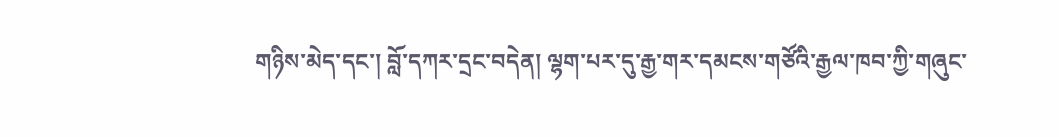གཉིས་མེད་དང་། བློ་དཀར་དྲང་བདེན། ལྷག་པར་དུ་རྒྱ་གར་དམངས་གཙོའི་རྒྱལ་ཁབ་ཀྱི་གཞུང་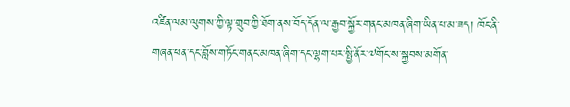འཛིན་ལམ་ལུགས་ཀྱི་ལྟ་གྲུབ་ཀྱི་ཐོག་ནས་བོད་དོན་ལ་རྒྱབ་སྐྱོར་གནང་མཁན་ཞིག་ཡིན་པ་མ་ཟད། ཁོང་ནི་གཞན་ཕན་དང་བློས་གཏོང་གནང་མཁན་ཞིག་དང་ལྷག་པར་སྤྱི་ནོར་༧གོང་ས་སྐྱབས་མགོན་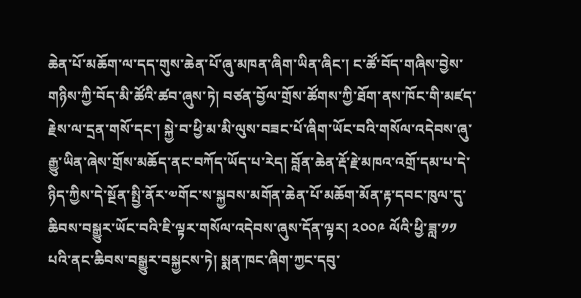ཆེན་པོ་མཆོག་ལ་དད་གུས་ཆེན་པོ་ཞུ་མཁན་ཞིག་ཡིན་ཞིང་། ང་ཚོ་བོད་གཞིས་བྱེས་གཉིས་ཀྱི་བོད་མི་ཚོའི་ཚབ་ཞུས་ཏེ། བཙན་བྱོལ་གྲོས་ཚོགས་ཀྱི་ཐོག་ནས་ཁོང་གི་མཛད་རྗེས་ལ་དྲན་གསོ་དང་། སྐྱེ་བ་ཕྱི་མ་མི་ལུས་བཟང་པོ་ཞིག་ཡོང་བའི་གསོལ་འདེབས་ཞུ་རྒྱུ་ཡིན་ཞེས་གྲོས་མཆོད་ནང་བཀོད་ཡོད་པ་རེད། བློན་ཆེན་རྡོ་རྗེ་མཁའ་འགྲོ་དམ་པ་དེ་ཉིད་ཀྱིས་དེ་སྔོན་སྤྱི་ནོར་༧གོང་ས་སྐྱབས་མགོན་ཆེན་པོ་མཆོག་མོན་རྟ་དབང་ཁུལ་དུ་ཆིབས་བསྒྱུར་ཡོང་བའི་ཇི་ལྟར་གསོལ་འདེབས་ཞུས་དོན་ལྟར། ༢༠༠༩ ལོའི་ཕྱི་ཟླ་༡༡ པའི་ནང་ཆིབས་བསྒྱུར་བསྐྱངས་ཏེ། སྨན་ཁང་ཞིག་ཀྱང་དབུ་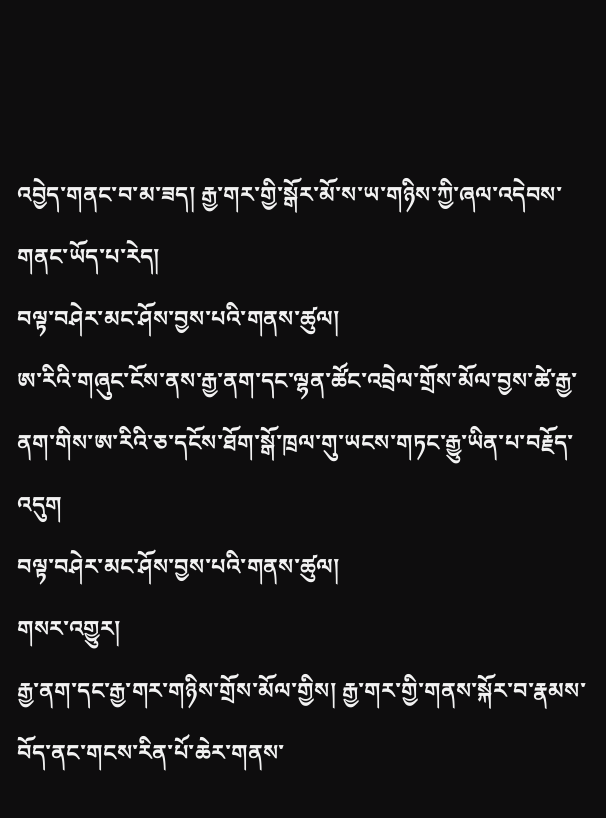འབྱེད་གནང་བ་མ་ཟད། རྒྱ་གར་གྱི་སྒོར་མོ་ས་ཡ་གཉིས་ཀྱི་ཞལ་འདེབས་གནང་ཡོད་པ་རེད།
བལྟ་བཤེར་མང་ཤོས་བྱས་པའི་གནས་ཚུལ།
ཨ་རིའི་གཞུང་ངོས་ནས་རྒྱ་ནག་དང་ལྷན་ཚོང་འབྲེལ་གྲོས་མོལ་བྱས་ཚེ་རྒྱ་ནག་གིས་ཨ་རིའི་ཅ་དངོས་ཐོག་སྒོ་ཁྲལ་གུ་ཡངས་གཏང་རྒྱུ་ཡིན་པ་བརྗོད་འདུག
བལྟ་བཤེར་མང་ཤོས་བྱས་པའི་གནས་ཚུལ།
གསར་འགྱུར།
རྒྱ་ནག་དང་རྒྱ་གར་གཉིས་གྲོས་མོལ་གྱིས། རྒྱ་གར་གྱི་གནས་སྐོར་བ་རྣམས་བོད་ནང་གངས་རིན་པོ་ཆེར་གནས་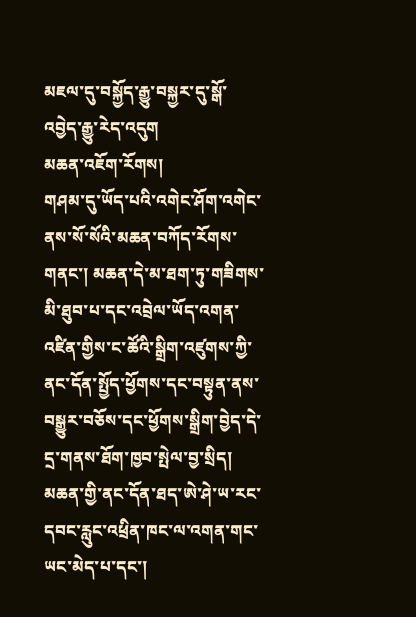མཇལ་དུ་བསྐྱོད་རྒྱུ་བསྐྱར་དུ་སྒོ་འབྱེད་རྒྱུ་རེད་འདུག
མཆན་འཇོག་རོགས།
གཤམ་དུ་ཡོད་པའི་འགེང་ཤོག་འགེང་ནས་སོ་སོའི་མཆན་བཀོད་རོགས་གནང་། མཆན་དེ་མ་ཐག་ཏུ་གཟིགས་མི་ཐུབ་པ་དང་འབྲེལ་ཡོད་འགན་འཛིན་གྱིས་ང་ཚོའི་སྒྲིག་འཛུགས་ཀྱི་ནང་དོན་སྤྱོད་ཕྱོགས་དང་བསྟུན་ནས་བསྒྱུར་བཅོས་དང་ཕྱོགས་སྒྲིག་བྱེད་དེ་དྲ་གནས་ཐོག་ཁྱབ་སྤེལ་བྱ་སྲིད། མཆན་གྱི་ནང་དོན་ཐད་ཨེ་ཤེ་ཡ་རང་དབང་རླུང་འཕྲིན་ཁང་ལ་འགན་གང་ཡང་མེད་པ་དང་།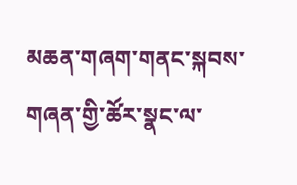མཆན་གཞག་གནང་སྐབས་གཞན་གྱི་ཚོར་སྣང་ལ་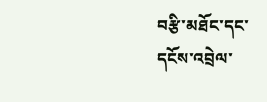བརྩི་མཐོང་དང་དངོས་འབྲེལ་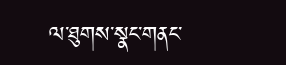ལ་ཐུགས་སྣང་གནང་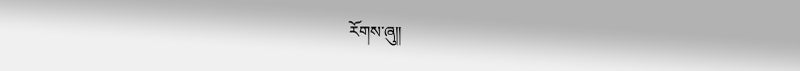རོགས་ཞུ༎